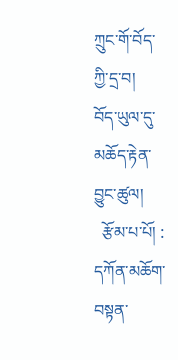ཀྲུང་གོ་བོད་ཀྱི་དྲ་བ།
བོད་ཡུལ་དུ་མཆོད་རྟེན་བྱུང་ཚུལ།
  རྩོམ་པ་པོ། : དཀོན་མཆོག་བསྟན་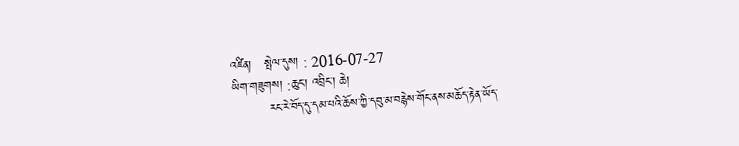འཛིན།   སྤེལ་དུས། : 2016-07-27
ཡིག་གཟུགས། :ཆུང་། འབྲིང་། ཆེ།
         རང་རེ་བོད་དུ་དམ་པའི་ཆོས་ཀྱི་དབུ་མ་བརྙེས་གོང་ནས་མཆོད་རྟེན་ཡོད་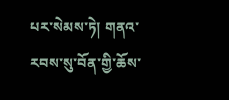པར་སེམས་ཏེ། གནའ་རབས་སུ་བོན་གྱི་ཆོས་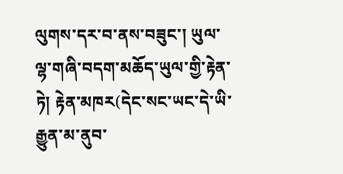ལུགས་དར་བ་ནས་བཟུང་། ཡུལ་ལྷ་གཞི་བདག་མཆོད་ཡུལ་གྱི་རྟེན་ཏེ། རྟེན་མཁར(དེང་སང་ཡང་དེ་ཡི་རྒྱུན་མ་ནུབ་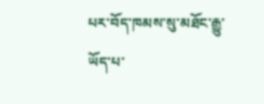པར་བོད་ཁམས་སུ་མཐོང་རྒྱུ་ཡོད་པ་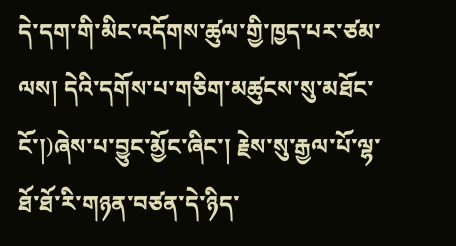དེ་དག་གི་མིང་འདོགས་ཚུལ་གྱི་ཁྱད་པར་ཙམ་ལས། དེའི་དགོས་པ་གཅིག་མཚུངས་སུ་མཐོང་ངོ་།)ཞེས་པ་བྱུང་མྱོང་ཞིང་། རྗེས་སུ་རྒྱལ་པོ་ལྷ་ཐོ་ཐོ་རི་གཉན་བཙན་དེ་ཉིད་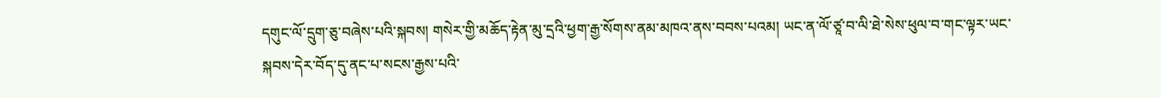དགུང་ལོ་དྲུག་ཅུ་བཞེས་པའི་སྐབས། གསེར་གྱི་མཆོད་རྟེན་མུ་དྲའི་ཕྱག་རྒྱ་སོགས་ནམ་མཁའ་ནས་བབས་པའམ། ཡང་ན་ལོ་ཙཱ་བ་ལི་ཐེ་སེས་ཕུལ་བ་གང་ལྟར་ཡང་སྐབས་དེར་བོད་དུ་ནང་པ་སངས་རྒྱས་པའི་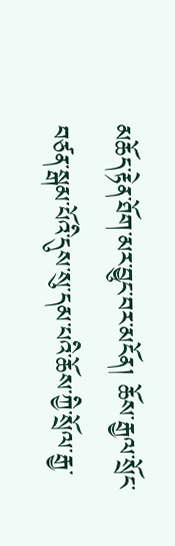མཆོད་རྟེན་ཐོག་མར་བྱུང་བར་མངོན། ཆོས་རྒྱལ་སྲོང་བཙན་སྒམ་པོའི་དུས་སུ་དམ་པའི་ཆོས་ཀྱི་སྲོལ་རྒྱ་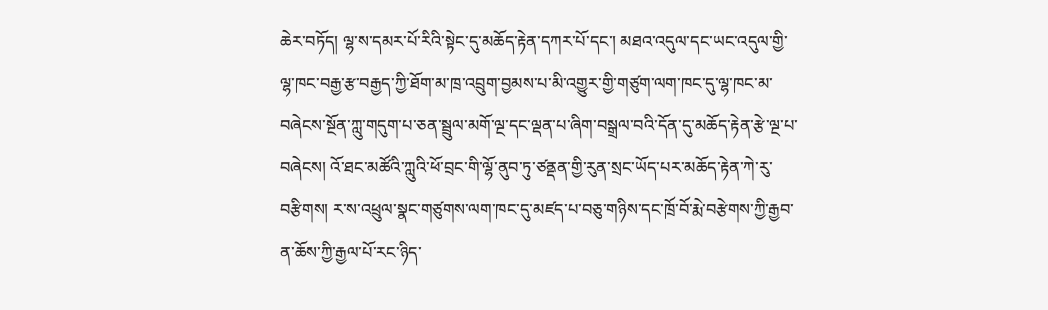ཆེར་བཏོད། ལྷ་ས་དམར་པོ་རིའི་སྟེང་དུ་མཆོད་རྟེན་དཀར་པོ་དང་། མཐའ་འདུལ་དང་ཡང་འདུལ་གྱི་ལྷ་ཁང་བརྒྱ་རྩ་བརྒྱད་ཀྱི་ཐོག་མ་ཁྲ་འབྲུག་བྱམས་པ་མི་འགྱུར་གྱི་གཙུག་ལག་ཁང་དུ་ལྷ་ཁང་མ་བཞེངས་སྔོན་ཀླུ་གདུག་པ་ཅན་སྦྲུལ་མགོ་ལྔ་དང་ལྡན་པ་ཞིག་བསྒྲལ་བའི་དོན་དུ་མཆོད་རྟེན་རྩེ་ལྔ་པ་བཞེངས། འོ་ཐང་མཚོའི་ཀླུའི་ཕོ་བྲང་གི་ལྷོ་ནུབ་ཏུ་ཙནྡན་གྱི་རུན་སྲང་ཡོད་པར་མཆོད་རྟེན་ཀེ་རུ་བརྩིགས། ར་ས་འཕྲུལ་སྣང་གཙུགས་ལག་ཁང་དུ་མཛད་པ་བཅུ་གཉིས་དང་ཁྲོ་བོ་རྨེ་བརྩེགས་ཀྱི་རྒྱབ་ན་ཆོས་ཀྱི་རྒྱལ་པོ་རང་ཉིད་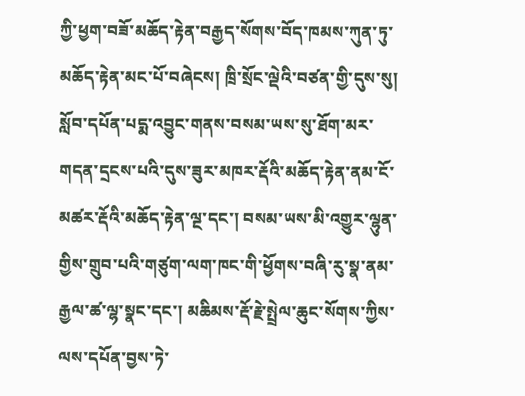ཀྱི་ཕྱག་བཟོ་མཆོད་རྟེན་བརྒྱད་སོགས་བོད་ཁམས་ཀུན་ཏུ་མཆོད་རྟེན་མང་པོ་བཞེངས། ཁྲི་སྲོང་ལྡེའི་བཙན་གྱི་དུས་སུ། སློབ་དཔོན་པདྨ་འབྱུང་གནས་བསམ་ཡས་སུ་ཐོག་མར་གདན་དྲངས་པའི་དུས་ཟུར་མཁར་རྡོའི་མཆོད་རྟེན་ནམ་ངོ་མཚར་རྡོའི་མཆོད་རྟེན་ལྔ་དང་། བསམ་ཡས་མི་འགྱུར་ལྷུན་གྱིས་གྲུབ་པའི་གཙུག་ལག་ཁང་གི་ཕྱོགས་བཞི་རུ་སྣ་ནམ་རྒྱལ་ཚ་ལྷ་སྣང་དང་། མཆིམས་རྡོ་རྗེ་སྤྲེལ་ཆུང་སོགས་ཀྱིས་ལས་དཔོན་བྱས་ཏེ་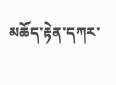མཆོད་རྟེན་དཀར་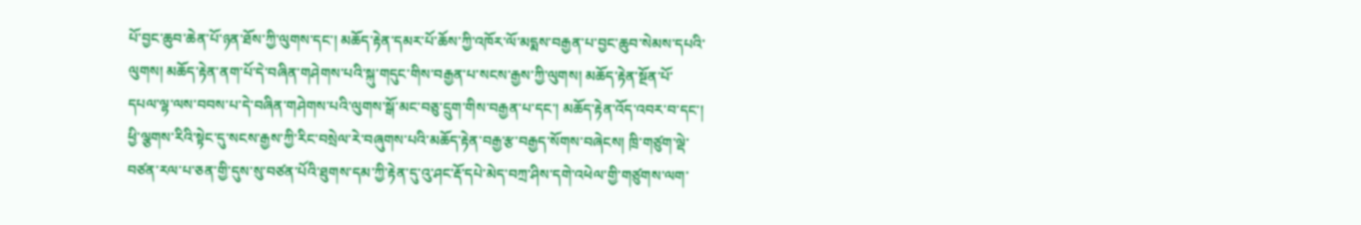པོ་བྱང་ཆུབ་ཆེན་པོ་ཉན་ཐོས་ཀྱི་ལུགས་དང་། མཆོད་རྟེན་དམར་པོ་ཆོས་ཀྱི་འཁོར་ལོ་མདྨས་བརྒྱན་པ་བྱང་ཆུབ་སེམས་དཔའི་ལུགས། མཆོད་རྟེན་ནག་པོ་དེ་བཞིན་གཤེགས་པའི་སྐུ་གདུང་གིས་བརྒྱན་པ་སངས་རྒྱས་ཀྱི་ལུགས། མཆོད་རྟེན་སྔོན་པོ་དཔལ་ལྷ་ལས་བབས་པ་དེ་བཞིན་གཤེགས་པའི་ལུགས་སྒོ་མང་བཅུ་དྲུག་གིས་བརྒྱན་པ་དང་། མཆོད་རྟེན་འོད་འབར་བ་དང་། ཕྱི་ལྕགས་རིའི་སྟེང་དུ་སངས་རྒྱས་ཀྱི་རིང་བསྲེལ་རེ་བཞུགས་པའི་མཆོད་རྟེན་བརྒྱ་རྩ་བརྒྱད་སོགས་བཞེངས། ཁྲི་གཙུག་ལྡེ་བཙན་རལ་པ་ཅན་གྱི་དུས་སུ་བཙན་པོའི་ཐུགས་དམ་ཀྱི་རྟེན་དུ་འུ་ཤང་རྡོ་དཔེ་མེད་བཀྲ་ཤིས་དགེ་འཕེལ་གྱི་གཙུགས་ལག་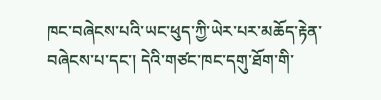ཁང་བཞེངས་པའི་ཡང་ཕུད་ཀྱི་ཡེར་པར་མཆོད་རྟེན་བཞེངས་པ་དང་། དེའི་གཙང་ཁང་དགུ་ཐོག་གི་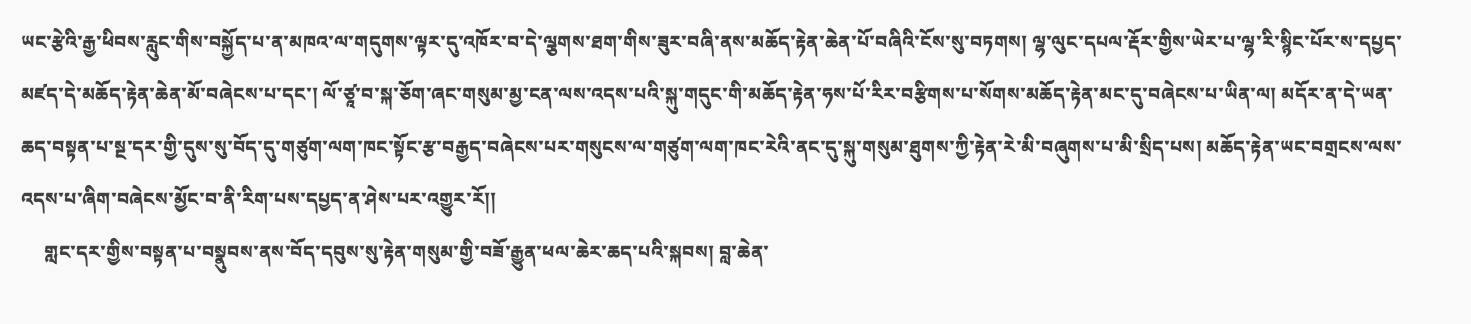ཡང་རྩེའི་རྒྱ་ཕིབས་རླུང་གིས་བསྐྱོད་པ་ན་མཁའ་ལ་གདུགས་ལྟར་དུ་འཁོར་བ་དེ་ལྕགས་ཐག་གིས་ཟུར་བཞི་ནས་མཆོད་རྟེན་ཆེན་པོ་བཞིའི་ངོས་སུ་བཏགས། ལྷ་ལུང་དཔལ་རྡོར་གྱིས་ཡེར་པ་ལྷ་རི་སྙིང་པོར་ས་དཔྱད་མཛད་དེ་མཆོད་རྟེན་ཆེན་མོ་བཞེངས་པ་དང་། ལོ་ཙཱ་བ་སྐ་ཅོག་ཞང་གསུམ་མྱ་ངན་ལས་འདས་པའི་སྐུ་གདུང་གི་མཆོད་རྟེན་ཧས་པོ་རིར་བརྩིགས་པ་སོགས་མཆོད་རྟེན་མང་དུ་བཞེངས་པ་ཡིན་ལ། མདོར་ན་དེ་ཡན་ཆད་བསྟན་པ་སྔ་དར་གྱི་དུས་སུ་བོད་དུ་གཙུག་ལག་ཁང་སྟོང་རྩ་བརྒྱད་བཞེངས་པར་གསུངས་ལ་གཙུག་ལག་ཁང་རེའི་ནང་དུ་སྐུ་གསུམ་ཐུགས་ཀྱི་རྟེན་རེ་མི་བཞུགས་པ་མི་སྲིད་པས། མཆོད་རྟེན་ཡང་བགྲངས་ལས་འདས་པ་ཞིག་བཞེངས་མྱོང་བ་ནི་རིག་པས་དཔྱད་ན་ཤེས་པར་འགྱུར་རོ།།
     གླང་དར་གྱིས་བསྟན་པ་བསྣུབས་ནས་བོད་དབུས་སུ་རྟེན་གསུམ་གྱི་བཟོ་རྒྱུན་ཕལ་ཆེར་ཆད་པའི་སྐབས། བླ་ཆེན་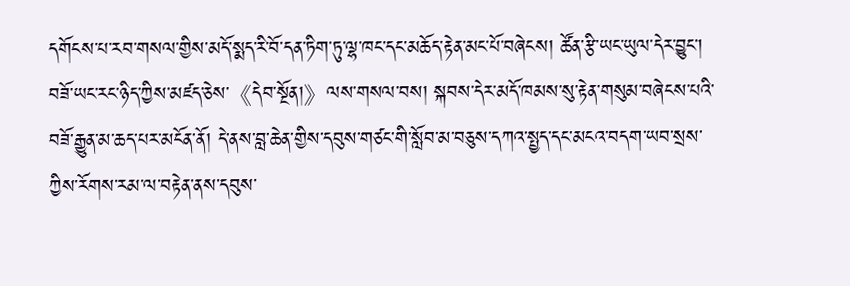དགོངས་པ་རབ་གསལ་གྱིས་མདོ་སྨད་རི་བོ་དན་ཏིག་ཏུ་ལྷ་ཁང་དང་མཆོད་རྟེན་མང་པོ་བཞེངས། ཚོན་རྩི་ཡང་ཡུལ་དེར་བྱུང་། བཟོ་ཡང་རང་ཉིད་ཀྱིས་མཛད་ཅེས་《དེབ་སྔོན།》ལས་གསལ་བས། སྐབས་དེར་མདོ་ཁམས་སུ་རྟེན་གསུམ་བཞེངས་པའི་བཟོ་རྒྱུན་མ་ཆད་པར་མངོན་ནོ། དེ་ནས་བླ་ཆེན་གྱིས་དབུས་གཙང་གི་སློབ་མ་བཅུས་དཀའ་སྤྱད་དང་མངའ་བདག་ཡབ་སྲས་ཀྱིས་རོགས་རམ་ལ་བརྟེན་ནས་དབུས་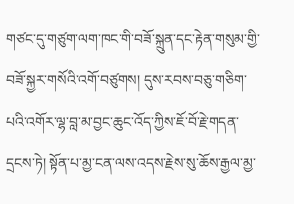གཙང་དུ་གཙུག་ལག་ཁང་གི་བཟོ་སྐྲུན་དང་རྟེན་གསུམ་གྱི་བཟོ་སྐྱར་གསོའི་འགོ་བཙུགས། དུས་རབས་བཅུ་གཅིག་པའི་འགོར་ལྷ་བླ་མ་བྱང་ཆུང་འོད་ཀྱིས་ཇོ་བོ་རྗེ་གདན་དྲངས་ཏེ། སྟོན་པ་མྱ་ངན་ལས་འདས་རྗེས་སུ་ཆོས་རྒྱལ་མྱ་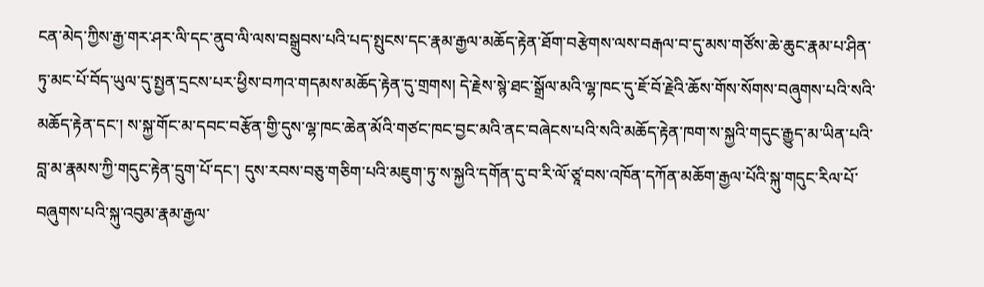ངན་མེད་ཀྱིས་རྒྱ་གར་ཤར་ལི་དང་ནུབ་ལི་ལས་བསྒྲུབས་པའི་པད་སྤུངས་དང་རྣམ་རྒྱལ་མཆོད་རྟེན་ཐོག་བརྩེགས་ལས་བརྒལ་བ་དུ་མས་གཙོས་ཆེ་ཆུང་རྣམ་པ་ཤིན་ཏུ་མང་པོ་བོད་ཡུལ་དུ་སྤྱན་དྲངས་པར་ཕྱིས་བཀའ་གདམས་མཆོད་རྟེན་དུ་གྲགས། དེ་རྗེས་སྙེ་ཐང་སྒྲོལ་མའི་ལྷ་ཁང་དུ་ཇོ་བོ་རྗེའི་ཆོས་གོས་སོགས་བཞུགས་པའི་སའི་མཆོད་རྟེན་དང་། ས་སྐྱ་གོང་མ་དབང་བརྩོན་གྱི་དུས་ལྷ་ཁང་ཆེན་མོའི་གཙང་ཁང་བྱང་མའི་ནང་བཞེངས་པའི་སའི་མཆོད་རྟེན་ཁག་ས་སྐྱའི་གདུང་རྒྱུད་མ་ཡིན་པའི་བླ་མ་རྣམས་ཀྱི་གདུང་རྟེན་དྲུག་པོ་དང་། དུས་རབས་བཅུ་གཅིག་པའི་མཇུག་ཏུ་ས་སྐྱའི་དགོན་དུ་བ་རི་ལོ་ཙཱ་བས་འཁོན་དཀོན་མཆོག་རྒྱལ་པོའི་སྐུ་གདུང་རིལ་པོ་བཞུགས་པའི་སྐུ་འབུམ་རྣམ་རྒྱལ་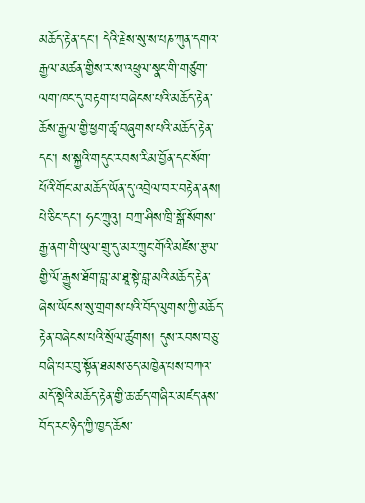མཆོད་རྟེན་དང་། དེའི་རྗེས་སུ་ས་པཎ་ཀུན་དགའ་རྒྱལ་མཚན་གྱིས་ར་ས་འཕྲུལ་སྣང་གི་གཙུག་ལག་ཁང་དུ་བརྟག་པ་བཞེངས་པའི་མཆོད་རྟེན་ཆོས་རྒྱལ་གྱི་ཕྱག་ཚྭ་བཞུགས་པའི་མཆོད་རྟེན་དང་། ས་སྐྱའི་གདུང་རབས་རིམ་བྱོན་དང་སོག་པོའི་གོང་མ་མཆོད་ཡོན་དུ་འབྲེལ་བར་བརྟེན་ནས། པེ་ཅིང་དང་། ཧང་ཀྲུའུ། བཀྲ་ཤིས་ཁྲི་སྒོ་སོགས་རྒྱ་ནག་གི་ཡུལ་གྲུ་དུ་མར་ཀྲུང་གོའི་མཛེས་རྩལ་གྱི་ལོ་རྒྱུས་ཐོག་བླ་མ་ཐཱ་སྟེ་བླ་མའི་མཆོད་རྟེན་ཞེས་ཡོངས་སུ་གྲགས་པའི་བོད་ལུགས་ཀྱི་མཆོད་རྟེན་བཞེངས་པའི་སྲོལ་ཚུགས། དུས་རབས་བཅུ་བཞི་པར་བུ་སྟོན་ཐམས་ཅད་མཁྱེན་པས་བཀའ་མདོ་སྡེའི་མཆོད་རྟེན་གྱི་ཆ་ཚད་གཞིར་མཛད་ནས་བོད་རང་ཉིད་ཀྱི་ཁྱད་ཆོས་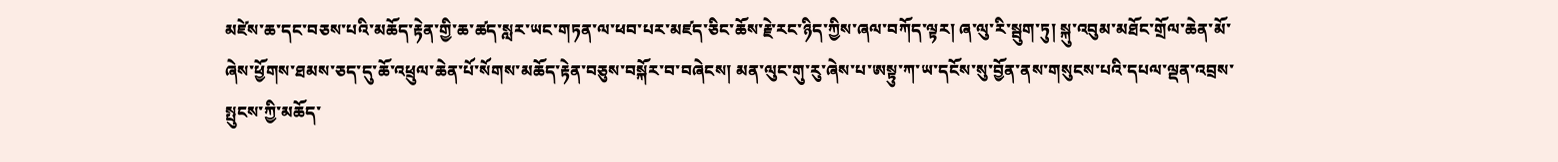མཛེས་ཆ་དང་བཅས་པའི་མཆོད་རྟེན་གྱི་ཆ་ཚད་སླར་ཡང་གཏན་ལ་ཕབ་པར་མཛད་ཅིང་ཆོས་རྗེ་རང་ཉིད་ཀྱིས་ཞལ་བཀོད་ལྟར། ཞ་ལུ་རི་སྦུག་ཏུ། སྐུ་འབུམ་མཐོང་གྲོལ་ཆེན་མོ་ཞེས་ཕྱོགས་ཐམས་ཅད་དུ་ཆོ་འཕྲུལ་ཆེན་པོ་སོགས་མཆོད་རྟེན་བཅུས་བསྐོར་བ་བཞེངས། མན་ལུང་གུ་རུ་ཞེས་པ་ཨསྟུ་ཀ་ཡ་དངོས་སུ་བྱོན་ནས་གསུངས་པའི་དཔལ་ལྡན་འབྲས་སྤུངས་ཀྱི་མཆོད་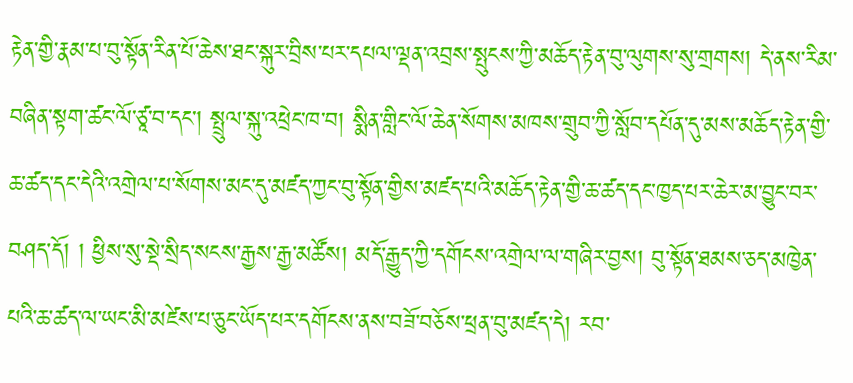རྟེན་གྱི་རྣམ་པ་བུ་སྟོན་རིན་པོ་ཆེས་ཐང་སྐུར་བྲིས་པར་དཔལ་ལྡན་འབྲས་སྤུངས་ཀྱི་མཆོད་རྟེན་བུ་ལུགས་སུ་གྲགས། དེ་ནས་རིམ་བཞིན་སྟག་ཚང་ལོ་ཙཱ་བ་དང་། སྤྲུལ་སྐུ་འཕྲེང་ཁ་བ། སྨིན་གླིང་ལོ་ཆེན་སོགས་མཁས་གྲུབ་ཀྱི་སློབ་དཔོན་དུ་མས་མཆོད་རྟེན་གྱི་ཆ་ཚད་དང་དེའི་འགྲེལ་པ་སོགས་མང་དུ་མཛད་ཀྱང་བུ་སྟོན་གྱིས་མཛད་པའི་མཆོད་རྟེན་གྱི་ཆ་ཚད་དང་ཁྱད་པར་ཆེར་མ་བྱུང་བར་བཤད་དོ། ། ཕྱིས་སུ་སྡེ་སྲིད་སངས་རྒྱས་རྒྱ་མཚོས། མདོ་རྒྱུད་ཀྱི་དགོངས་འགྲེལ་ལ་གཞིར་བྱས། བུ་སྟོན་ཐམས་ཅད་མཁྱེན་པའི་ཆ་ཚད་ལ་ཡང་མི་མཛེས་པ་ཅུང་ཡོད་པར་དགོངས་ནས་བཟོ་བཅོས་ཕྲན་བུ་མཛད་དེ། རབ་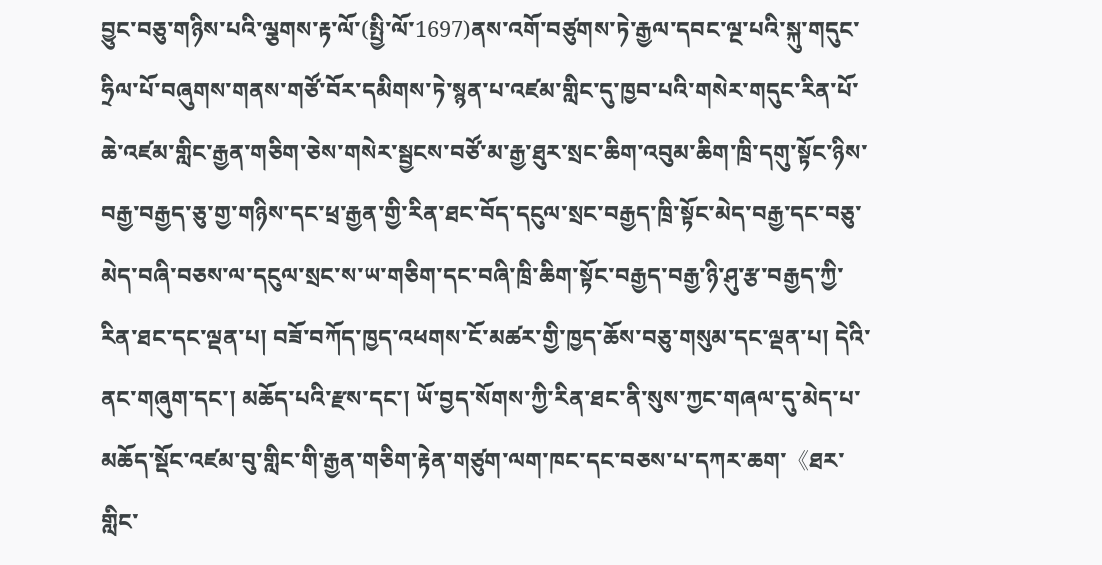བྱུང་བཅུ་གཉིས་པའི་ལྕགས་རྟ་ལོ་(སྤྱི་ལོ་1697)ནས་འགོ་བཙུགས་ཏེ་རྒྱལ་དབང་ལྔ་པའི་སྐུ་གདུང་ཧྲིལ་པོ་བཞུགས་གནས་གཙོ་བོར་དམིགས་ཏེ་སྙན་པ་འཛམ་གླིང་དུ་ཁྱབ་པའི་གསེར་གདུང་རིན་པོ་ཆེ་འཛམ་གླིང་རྒྱན་གཅིག་ཅེས་གསེར་སྦྱངས་བཙོ་མ་རྒྱ་ཐུར་སྲང་ཆིག་འབུམ་ཆིག་ཁྲི་དགུ་སྟོང་ཉིས་བརྒྱ་བརྒྱད་ཅུ་གྱ་གཉིས་དང་ཕྲ་རྒྱན་གྱི་རིན་ཐང་བོད་དངུལ་སྲང་བརྒྱད་ཁྲི་སྟོང་མེད་བརྒྱ་དང་བཅུ་མེད་བཞི་བཅས་ལ་དངུལ་སྲང་ས་ཡ་གཅིག་དང་བཞི་ཁྲི་ཆིག་སྟོང་བརྒྱད་བརྒྱ་ཉི་ཤུ་རྩ་བརྒྱད་ཀྱི་རིན་ཐང་དང་ལྡན་པ། བཟོ་བཀོད་ཁྱད་འཕགས་ངོ་མཚར་གྱི་ཁྱད་ཆོས་བཅུ་གསུམ་དང་ལྡན་པ། དེའི་ནང་གཞུག་དང་། མཆོད་པའི་རྫས་དང་། ཡོ་བྱད་སོགས་ཀྱི་རིན་ཐང་ནི་སུས་ཀྱང་གཞལ་དུ་མེད་པ་མཆོད་སྡོང་འཛམ་བུ་གླིང་གི་རྒྱན་གཅིག་རྟེན་གཙུག་ལག་ཁང་དང་བཅས་པ་དཀར་ཆག་《ཐར་གླིང་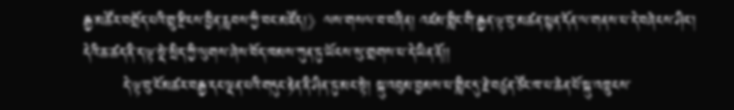རྒྱ་མཚོར་བགྲོད་པའི་གྲུ་རྫིངས་བྱིན་རླབས་ཀྱི་བང་མཛོད།》ལས་གསལ་བ་བཞིན། འཛམ་གླིང་གི་རྒྱན་ལྟ་བུ་མཚན་སྙན་དོན་ལ་གནས་པ་དེ་བཞེངས་ཤིང་། དེའི་ཆ་ཚད་ནི་ད་ལྟ་སྡེ་སྲིད་ཀྱི་ལུགས་ཞེས་བོད་ཁམས་ཀུན་ཏུ་ཡོངས་སུ་གྲགས་པ་དེ་ཡིན་ནོ།།
        དེ་ལྟ་བུ་ངོ་མཚར་བརྒྱ་དང་ལྡན་པའི་གདུང་རྟེན་ནི་ཤིན་ཏུ་མང་སྟེ། སྐུ་འབུམ་བྱམས་པ་གླིང་དུ་རྗེ་བཙུན་ཙོང་ཁ་པ་ཆེན་པོ་སྐུ་འཁྲུངས་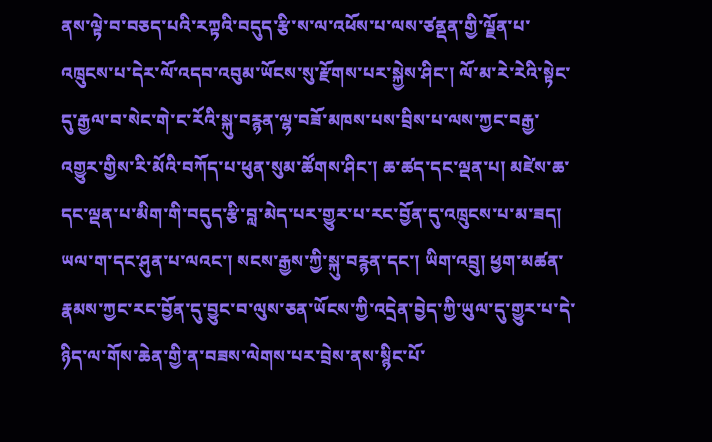ནས་ལྟེ་བ་བཅད་པའི་རཀྟའི་བདུད་རྩི་ས་ལ་འཕོས་པ་ལས་ཙནྡན་གྱི་ལྗོན་པ་འཁྲུངས་པ་དེར་ལོ་འདབ་འབུམ་ཡོངས་སུ་རྫོགས་པར་སྐྱེས་ཤིང་། ལོ་མ་རེ་རེའི་སྟེང་དུ་རྒྱལ་བ་སེང་གེ་ང་རོའི་སྐུ་བརྙན་ལྷ་བཟོ་མཁས་པས་བྲིས་པ་ལས་ཀྱང་བརྒྱ་འགྱུར་གྱིས་རི་མོའི་བཀོད་པ་ཕུན་སུམ་ཚོགས་ཤིང་། ཆ་ཚད་དང་ལྡན་པ། མཛེས་ཆ་དང་ལྡན་པ་མིག་གི་བདུད་རྩི་བླ་མེད་པར་གྱུར་པ་རང་བྱོན་དུ་འཁྲུངས་པ་མ་ཟད། ཡལ་ག་དང་ཤུན་པ་ལའང་། སངས་རྒྱས་ཀྱི་སྐུ་བརྙན་དང་། ཡིག་འབྲུ། ཕྱག་མཚན་རྣམས་ཀྱང་རང་བྱོན་དུ་བྱུང་བ་ལུས་ཅན་ཡོངས་ཀྱི་འདྲེན་བྱེད་ཀྱི་ཡུལ་དུ་གྱུར་པ་དེ་ཉིད་ལ་གོས་ཆེན་གྱི་ན་བཟས་ལེགས་པར་བྲེས་ནས་སྙིང་པོ་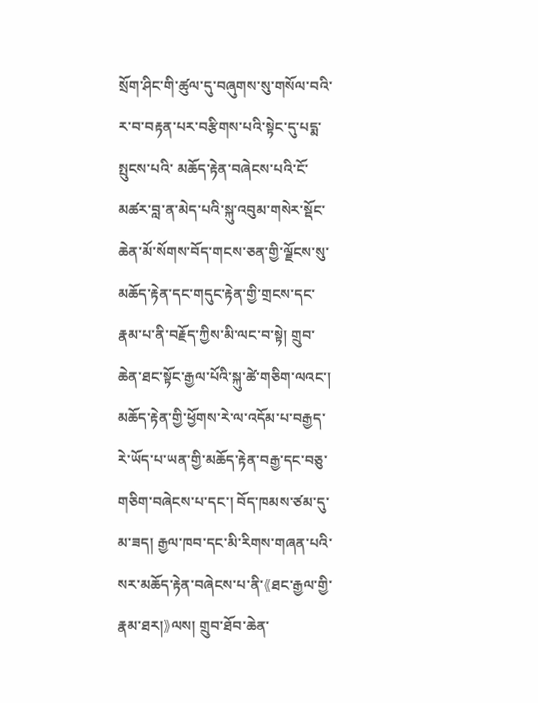སྲོག་ཤིང་གི་ཚུལ་དུ་བཞུགས་སུ་གསོལ་བའི་ར་བ་བརྟན་པར་བརྩིགས་པའི་སྟེང་དུ་པདྨ་སྤུངས་པའི་ མཆོད་རྟེན་བཞེངས་པའི་ངོ་མཚར་བླ་ན་མེད་པའི་སྐུ་འབུམ་གསེར་སྡོང་ཆེན་མོ་སོགས་བོད་གངས་ཅན་གྱི་ལྗོངས་སུ་མཆོད་རྟེན་དང་གདུང་རྟེན་གྱི་གྲངས་དང་རྣམ་པ་ནི་བརྗོད་ཀྱིས་མི་ལང་བ་སྟེ། གྲུབ་ཆེན་ཐང་སྟོང་རྒྱལ་པོའི་སྐུ་ཚེ་གཅིག་ལའང་། མཆོད་རྟེན་གྱི་ཕྱོགས་རེ་ལ་འདོམ་པ་བརྒྱད་རེ་ཡོད་པ་ཡན་གྱི་མཆོད་རྟེན་བརྒྱ་དང་བཅུ་གཅིག་བཞེངས་པ་དང་། བོད་ཁམས་ཙམ་དུ་མ་ཟད། རྒྱལ་ཁབ་དང་མི་རིགས་གཞན་པའི་སར་མཆོད་རྟེན་བཞེངས་པ་ནི་《ཐང་རྒྱལ་གྱི་རྣམ་ཐར།》ལས། གྲུབ་ཐོབ་ཆེན་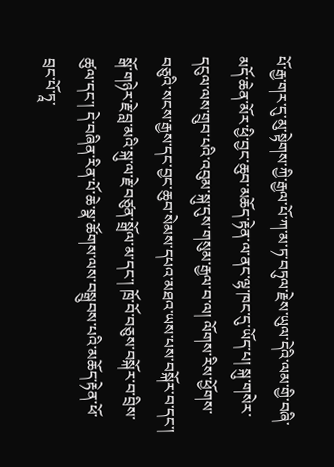པོ་རྒྱ་གར་དུ་མུ་སྟེགས་ཀྱི་རྒྱལ་པོ་ཀ་མ་ཏ་བཏུལ་རྗེས་ཡུལ་དེའི་ལམ་གྱི་བཞི་མདོ་ཆེན་མོར་ཕྱི་བྱང་ཆུབ་མཆོད་རྟེན་ལ་ནང་ལྷ་ཁང་དུ་ཡོད་པ། སྐུ་གསེར་དངུལ་ལས་གྲུབ་པའི་འབུམ་སྐུ་དུས་གསུམ་རྒྱལ་བ་ལ། ལོགས་རིས་ཕྱོགས་བཅུའི་སངས་རྒྱས་དང་བྱང་ཆུབ་སེམས་དཔའ་མཐའ་ཡས་པས་བསྐོར་བ་དང་། སྒོ་གཉེར་རྗེ་བླ་མའི་སྐུ་ལ་རྗེ་བཙུན་སྒྲོལ་མ་དང་། ཁྲོ་བོ་བཅུས་བསྐོར་བ་བྲིས་ཚུལ་དང་། དེ་བཞིན་རིན་པོ་ཆེ་སྣ་ཚོགས་ལས་བསྒྲུབས་པའི་མཆོད་རྟེན་ཕོ་བྲང་པོ་ཏཱ་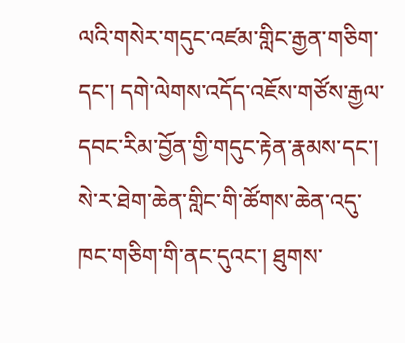ལའི་གསེར་གདུང་འཛམ་གླིང་རྒྱན་གཅིག་དང་། དགེ་ལེགས་འདོད་འཇོས་གཙོས་རྒྱལ་དབང་རིམ་བྱོན་གྱི་གདུང་རྟེན་རྣམས་དང་། སེ་ར་ཐེག་ཆེན་གླིང་གི་ཚོགས་ཆེན་འདུ་ཁང་གཅིག་གི་ནང་དུའང་། ཐུགས་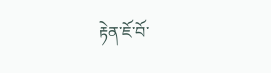རྟེན་ཇོ་བོ་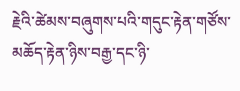རྗེའི་ཚེམས་བཞུགས་པའི་གདུང་རྟེན་གཙོས་མཆོད་རྟེན་ཉིས་བརྒྱ་དང་ཉི་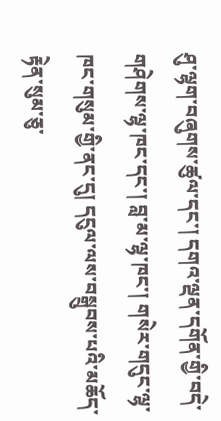ཤུ་ལྷག་བཞུགས་ཚུལ་དང་། དགའ་ལྡན་དགོན་གྱི་བདེ་གཤེགས་ལྷ་ཁང་དང་། བླ་མ་ལྷ་ཁང་། གསེར་གདུང་ལྷ་ཁང་གསུམ་གྱི་ནང་དུ། དངུལ་ལས་བསྒྲུབས་པའི་མཆོད་རྟེན་སུམ་ཅུ་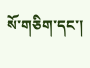སོ་གཅིག་དང་།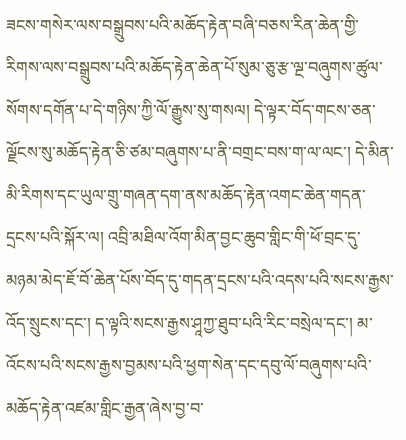ཟངས་གསེར་ལས་བསྒྲུབས་པའི་མཆོད་རྟེན་བཞི་བཅས་རིན་ཆེན་གྱི་རིགས་ལས་བསྒྲུབས་པའི་མཆོད་རྟེན་ཆེན་པོ་སུམ་ཅུ་རྩ་ལྔ་བཞུགས་ཚུལ་སོགས་དགོན་པ་དེ་གཉིས་ཀྱི་ལོ་རྒྱུས་སུ་གསལ། དེ་ལྟར་བོད་གངས་ཅན་ལྗོངས་སུ་མཆོད་རྟེན་ཅི་ཙམ་བཞུགས་པ་ནི་བགྲང་བས་ག་ལ་ལང་། དེ་མིན་མི་རིགས་དང་ཡུལ་གྲུ་གཞན་དག་ནས་མཆོད་རྟེན་འགང་ཆེན་གདན་དྲངས་པའི་སྐོར་ལ། འབྲི་མཐིལ་འོག་མིན་བྱང་ཆུབ་གླིང་གི་ཕོ་བྲང་དུ་མཉམ་མེད་ཇོ་བོ་ཆེན་པོས་བོད་དུ་གདན་དྲངས་པའི་འདས་པའི་སངས་རྒྱས་འོད་སྲུངས་དང་། ད་ལྟའི་སངས་རྒྱས་ཤཱཀྱ་ཐུབ་པའི་རིང་བསྲེལ་དང་། མ་འོངས་པའི་སངས་རྒྱས་བྱམས་པའི་ཕྱག་སེན་དང་དབུ་ལོ་བཞུགས་པའི་མཆོད་རྟེན་འཛམ་གླིང་རྒྱན་ཞེས་བྱ་བ་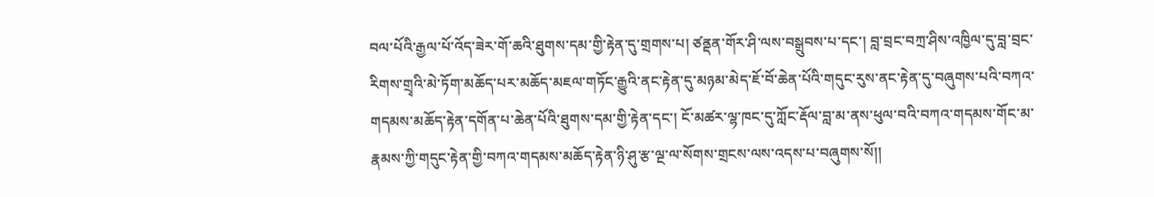བལ་པོའི་རྒྱལ་པོ་འོད་ཟེར་གོ་ཆའི་ཐུགས་དམ་གྱི་རྟེན་དུ་གྲགས་པ། ཙནྡན་གོར་ཤི་ལས་བསྒྲུབས་པ་དང་། བླ་བྲང་བཀྲ་ཤིས་འཁྱིལ་དུ་བླ་བྲང་རིགས་གྲྭའི་མེ་ཏོག་མཆོད་པར་མཆོད་མཇལ་གཏོང་རྒྱུའི་ནང་རྟེན་དུ་མཉམ་མེད་ཇོ་བོ་ཆེན་པོའི་གདུང་རུས་ནང་རྟེན་དུ་བཞུགས་པའི་བཀའ་གདམས་མཆོད་རྟེན་དགོན་པ་ཆེན་པོའི་ཐུགས་དམ་གྱི་རྟེན་དང་། ངོ་མཚར་ལྷ་ཁང་དུ་ཀློང་རྡོལ་བླ་མ་ནས་ཕུལ་བའི་བཀའ་གདམས་གོང་མ་རྣམས་ཀྱི་གདུང་རྟེན་གྱི་བཀའ་གདམས་མཆོད་རྟེན་ཉི་ཤུ་རྩ་ལྔ་ལ་སོགས་གྲངས་ལས་འདས་པ་བཞུགས་སོ།།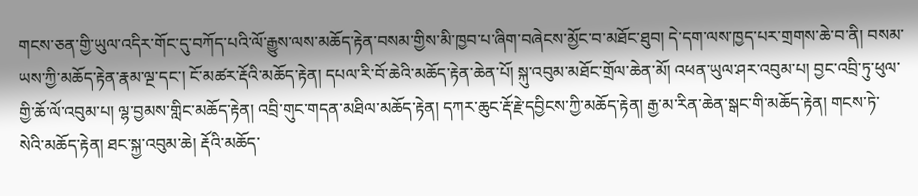གངས་ཅན་གྱི་ཡུལ་འདིར་གོང་དུ་བཀོད་པའི་ལོ་རྒྱུས་ལས་མཆོད་རྟེན་བསམ་གྱིས་མི་ཁྱབ་པ་ཞིག་བཞེངས་མྱོང་བ་མཐོང་ཐུབ། དེ་དག་ལས་ཁྱད་པར་གྲགས་ཆེ་བ་ནི། བསམ་ཡས་ཀྱི་མཆོད་རྟེན་རྣམ་ལྔ་དང་། ངོ་མཚར་རྡོའི་མཆོད་རྟེན། དཔལ་རི་བོ་ཆེའི་མཆོད་རྟེན་ཆེན་པོ། སྐུ་འབུམ་མཐོང་གྲོལ་ཆེན་མོ། འཕན་ཡུལ་ཤར་འབུམ་པ། བྱང་འབྲི་ཏུ་ཕུལ་གྱི་ཆོ་ལོ་འབུམ་པ། ལྷ་བྱམས་གླིང་མཆོད་རྟེན། འབྲི་གུང་གདན་མཐིལ་མཆོད་རྟེན། དཀར་ཆུང་རྡོ་རྗེ་དབྱིངས་ཀྱི་མཆོད་རྟེན། རྒྱ་མ་རིན་ཆེན་སྒང་གི་མཆོད་རྟེན། གངས་ཏེ་སེའི་མཆོད་རྟེན། ཐང་སྐྱ་འབུམ་ཆེ། རྡོའི་མཆོད་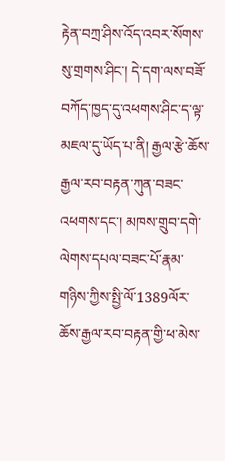རྟེན་བཀྲ་ཤིས་འོད་འབར་སོགས་སུ་གྲགས་ཤིང་། དེ་དག་ལས་བཟོ་བཀོད་ཁྱད་དུ་འཕགས་ཤིང་ད་ལྟ་མཇལ་དུ་ཡོད་པ་ནི། རྒྱལ་རྩེ་ཆོས་རྒྱལ་རབ་བརྟན་ཀུན་བཟང་འཕགས་དང་། མཁས་གྲུབ་དགེ་ལེགས་དཔལ་བཟང་པོ་རྣམ་གཉིས་ཀྱིས་སྤྱི་ལོ་1389ལོར་ཆོས་རྒྱལ་རབ་བརྟན་གྱི་ཕ་མེས་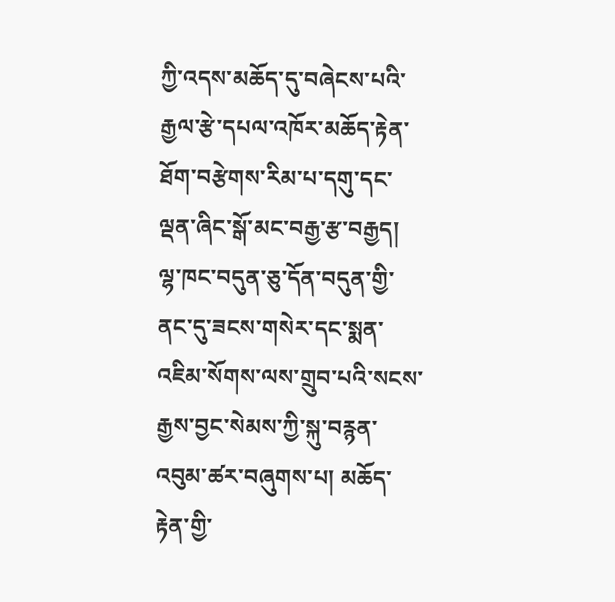ཀྱི་འདས་མཆོད་དུ་བཞེངས་པའི་རྒྱལ་རྩེ་དཔལ་འཁོར་མཆོད་རྟེན་ཐོག་བརྩེགས་རིམ་པ་དགུ་དང་ལྡན་ཞིང་སྒོ་མང་བརྒྱ་རྩ་བརྒྱད། ལྷ་ཁང་བདུན་ཅུ་དོན་བདུན་གྱི་ནང་དུ་ཟངས་གསེར་དང་སྨན་འཇིམ་སོགས་ལས་གྲུབ་པའི་སངས་རྒྱས་བྱང་སེམས་ཀྱི་སྐུ་བརྙན་འབུམ་ཚར་བཞུགས་པ། མཆོད་རྟེན་གྱི་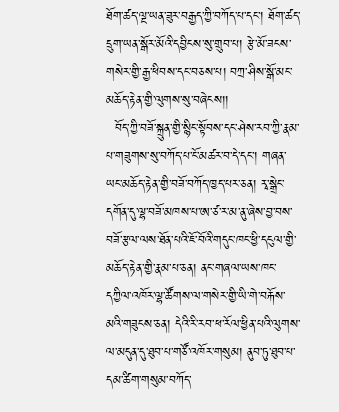ཐོག་ཚད་ལྔ་ཡན་ཟུར་བརྒྱད་ཀྱི་བཀོད་པ་དང་། ཐོག་ཚད་དྲུག་ཡན་སྒོར་མོའི་དབྱིངས་སུ་གྲུབ་པ། རྩེ་མོ་ཟངས་གསེར་གྱི་རྒྱ་ཕིབས་དང་བཅས་པ། བཀྲ་ཤིས་སྒོ་མང་མཆོད་རྟེན་གྱི་ལུགས་སུ་བཞེངས།།
  བོད་ཀྱི་བཟོ་སྐྲུན་གྱི་སྙིང་སྟོབས་དང་ཤེས་རབ་ཀྱི་རྣམ་པ་གཟུགས་སུ་བཀོད་པ་ངོ་མཚར་བ་དེ་དང་། གཞན་ཡང་མཆོད་རྟེན་གྱི་བཟོ་བཀོད་ཁྱད་པར་ཅན། རྭ་སྒྲེང་དགོན་དུ་ལྷ་བཟོ་མཁས་པ་ཨ་ཙ་ར་མ་ནུ་ཞེས་བྱ་བས་བཟོ་རྩལ་ལས་ཐོན་པའི་ཇོ་བོའི་གདུང་ཁང་ཕྱི་དངུལ་གྱི་མཆོད་རྟེན་གྱི་རྣམ་པ་ཅན། ནང་གཞལ་ཡས་ཁང་དཀྱིལ་འཁོར་ལྷ་ཚོགས་ལ་གསེར་གྱི་ཡི་གེ་བརྐོས་མའི་གཟུངས་ཅན། དེའི་རི་རབ་ཕ་རོལ་ཕྱིན་པའི་ལུགས་ལ་མདུན་དུ་ཐུབ་པ་གཙོ་འཁོར་གསུམ། ནུབ་ཏུ་ཐུབ་པ་དམ་ཚིག་གསུམ་བཀོད་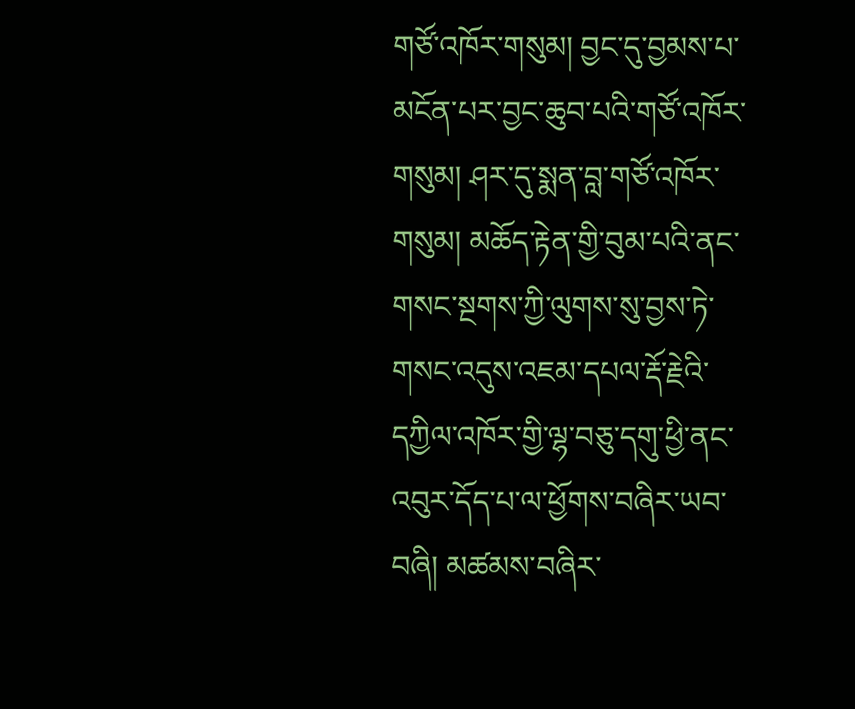གཙོ་འཁོར་གསུམ། བྱང་དུ་བྱམས་པ་མངོན་པར་བྱང་ཆུབ་པའི་གཙོ་འཁོར་གསུམ། ཤར་དུ་སྨན་བླ་གཙོ་འཁོར་གསུམ། མཆོད་རྟེན་གྱི་བུམ་པའི་ནང་གསང་སྔགས་ཀྱི་ལུགས་སུ་བྱས་ཏེ་གསང་འདུས་འཇམ་དཔལ་རྡོ་རྗེའི་དཀྱིལ་འཁོར་གྱི་ལྷ་བཅུ་དགུ་ཕྱི་ནང་འབུར་དོད་པ་ལ་ཕྱོགས་བཞིར་ཡབ་བཞི། མཚམས་བཞིར་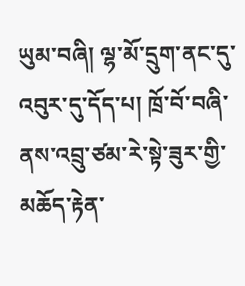ཡུམ་བཞི། ལྷ་མོ་དྲུག་ནང་དུ་འབུར་དུ་དོད་པ། ཁྲོ་བོ་བཞི་ནས་འབྲུ་ཙམ་རེ་སྟེ་ཟུར་གྱི་མཆོད་རྟེན་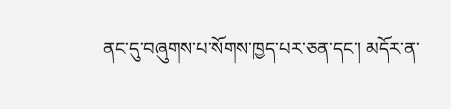ནང་དུ་བཞུགས་པ་སོགས་ཁྱད་པར་ཅན་དང་། མདོར་ན་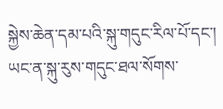སྐྱེས་ཆེན་དམ་པའི་སྐུ་གདུང་རིལ་པོ་དང་། ཡང་ན་སྐུ་རུས་གདུང་ཐལ་སོགས་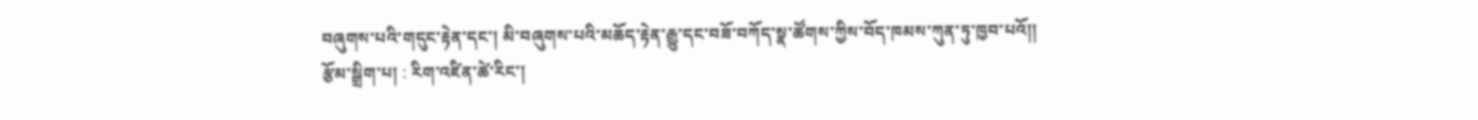བཞུགས་པའི་གདུང་རྟེན་དང་། མི་བཞུགས་པའི་མཆོད་རྟེན་རྒྱུ་དང་བཟོ་བཀོད་སྣ་ཚོགས་ཀྱིས་བོད་ཁམས་ཀུན་ཏུ་ཁྱབ་པའོ།།
རྩོམ་སྒྲིག་པ། : རིག་འཛིན་ཚེ་རིང་།